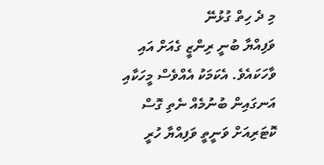މި ދެ ހިތް ގުޅުނޭ
ވަފިއްޔާ ބުނީ ރިންޒީ ގެއަށް އައި ވާހަކައެވެ. އެކަމަކު އެއްވެސް މީހަކާއި އަނގައިން ބުނުމެއް ނެތި ގޮސް ކޮޓަރިއަށް ވަނީތީ ވަފިއްޔާ ހުރީ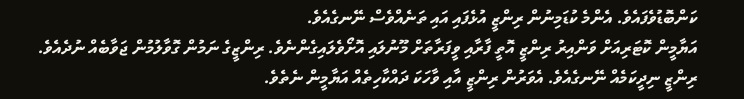ކަންބޮޑުވެފައެވެ. އެންމެ ކުޑަމިނުން ރިންޒީ އުޅެފައި އައި ތަނެއްވެސް ނޭނގެއެވެ.
އަޔާމީން ކޮޓަރިއަށް ވަންއިރު ރިންޒީ އޮތީ ފާރާއި ވީފަރާތަށް މޫނުލައި އޮށޯވެލައިގެންނެވެ. ރިންޒީގެ ނަމުން ގޮވާލުމުން ޖަވާބެއް ނުދެއެވެ. ރިންޒީ ނިދީކަމެއް ނޭނގެއެވެ. އެވަރުން ރިންޒީ އާއި ވާހަކަ ދައްކާހިތެއް އަޔާމީން ނެތެވެ.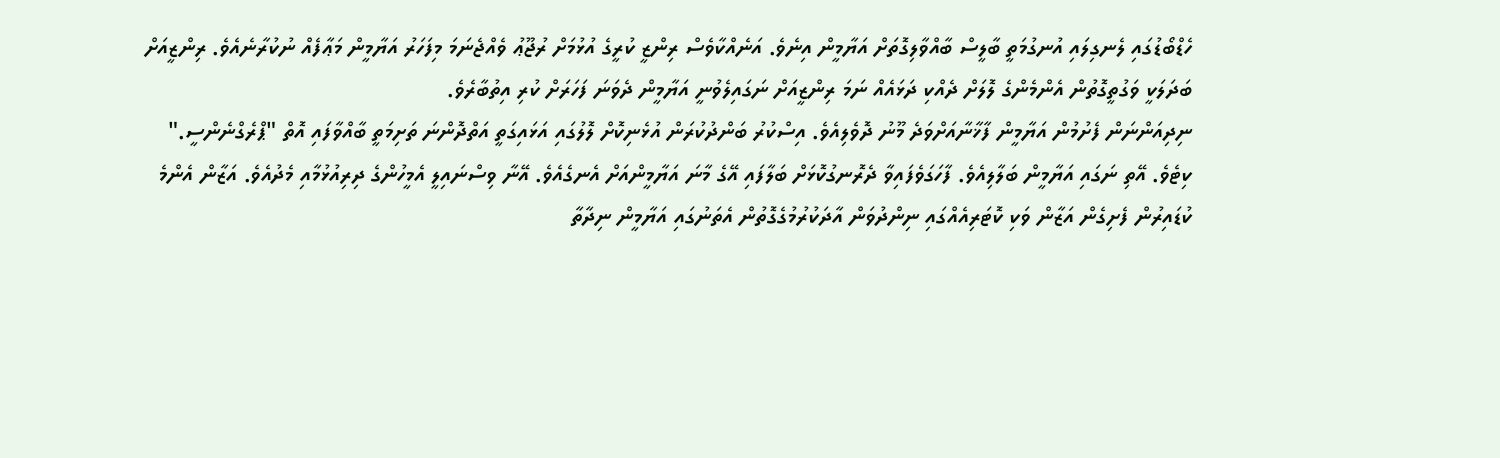ހެޑްބޯޑުގައި ލެނގިލައި އުނގުމަތީ ބާލީސް ބާއްވާލިގޮތަށް އަޔާމީން އިނެވެ. އަނެއްކާވެސް ރިންޒީ ކުރީގެ އުޅުމަށް ރުޖޫޢު ވެއްޖެނަމަ މިފަހަރު އަޔާމީން މަޢާފެއް ނުކުރާނެއެވެ. ރިންޒީއަށް ބަދަލަކީ ވަގުތީގޮތުން އެންމެންގެ ލޮލަށް ދެއްކި ދަޅައެއް ނަމަ ރިންޒީއަށް ނަގައިލެވުނީ އަޔާމީން ދެވަނަ ފަހަރަށް ކުރި އިތުބާރެވެ.
ނިދިއަންނަން ފެށުމުން އަޔާމީން ފާޚާނާއަށްވަދެ މޫނު ދޮވެލިއެވެ. އިސްކުރު ބަންދުކުރަން އުޅެނިކޮށް ލޮލުގައި އަޅައިގަތީ އަތްދޮންނަ ތަށިމަތީ ބާއްވާފައި އޮތް "ޕްރެގްނެންސީ." ކިޓެވެ. އޭތި ނަގައި އަޔާމީން ބަލާލިއެވެ. ފާހަގަވެފައިވާ ދެރޮނގުކޮޅަށް ބަލާފައި އޭގެ މާނަ އަޔާމީންއަށް އެނގެއެވެ. އޭނާ ވިސްނައިލީ އެމީހުންގެ ދިރިއުޅުމާއި މެދުއެވެ. އަޒާން އެންމެ ކުޑައިރުން ފެށިގެން އަޒާން ވަކި ކޮޓަރިއެއްގައި ނިންދުވަން އާދަކުރުމުގެގޮތުން އެތަނުގައި އަޔާމީން ނިދާތާ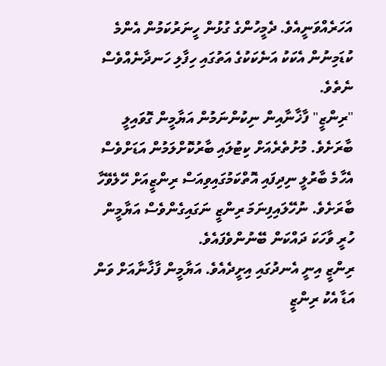އަހަރެއްވަނީއެވެ. ދެމީހުންގެ ގުޅުން ހީނަރުކަމުން އެންމެ ކުޑަމިނުން އެކަކު އަނެކަކުގެ އަތުގައި ހިފާލި ހަނދާނެއްވެސް ނެތެވެ.
"ރިންޒީ" ފާޚާނާއިން ނިކުންނަމުން އަޔާމީން ގޮވައިލީ ބާރަށެވެ. މުށުތެރެއަށް ކިޓުލައި ބާރުކޮށްލަމުން އަޑަށްވެސް އެހާމެ ބާރުލީ ނިދިފައި އޮތްކަމުގައިވިއަސް ރިންޒީއަށް ހޭލެވޭހާ ބާރަށެވެ. ނުހޭލައިފިނަމަ ރިންޒީ ނަގައިގެންވެސް އަޔާމީން ހުރީ ވާހަކަ ދައްކަން ބޭނުންވެފައެވެ.
ރިންޒީ އިނީ އެނދުގައި އިށީދެއެވެ. އަޔާމީން ފާޚާނާއަށް ވަން އަޑާ އެކު ރިންޒީ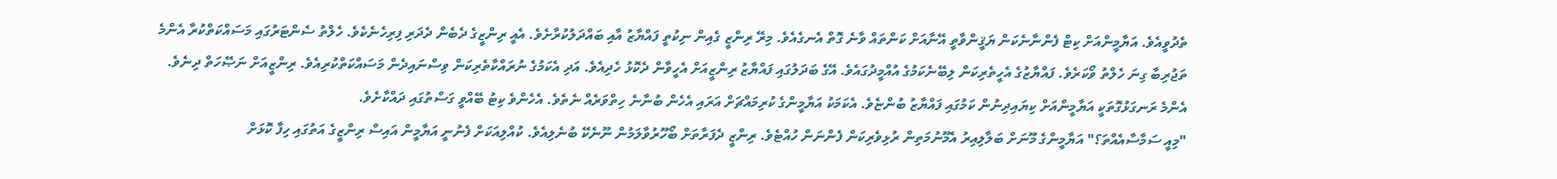ތެދުވީއެވެ. އަޔާމީންއަށް ކިޓް ފެންނާނެކަން ޔަޤީންވާތީ އޭނާއަށް ކަންތައް ވާނެ ގޮތް އެނގެއެވެ. މިރޭ ރިންޒީ ގެއިން ނިކުތީ ފައްޔާޒު އާއި ބައްދަލުކުރާށެވެ. އެއީ ރިންޒީގެ ދެބެން ދެދަރި ފިރިހެނެކެވެ. ހެލްތު ސެންޓަރުގައި މަސައްކަތްކުރާ އެންމެ ތަޖުރިބާ ގިނަ ހެލްތު ވޯކަރެވެ. ފައްޔާޒުގެ އެހީތެރިކަން ލިބޭނެކަމުގެ އުއްމީދުގައެވެ. އޭގެ ބަދަލުގައި ފައްޔާޒު ރިންޒީއަށް އެހީވާން ދެކޮޅު ހެދިއެވެ. އަދި އެކަމުގެ ނުރައްކާތެރިކަން ވިސްނައިދެން މަސައްކަތްކުރިއެވެ. ރިންޒީއަށް ނަޞޭހަތް ދިނެވެ. އެންމެ ރަނގަޅުގޮތަކީ އަޔާމީންއަށް ކިޔައިދިނުން ކަމުގައި ފައްޔާޒު ބުންޏެވެ. އެކަމަކު އަޔާމީންގެ ކުރިމައްޗަށް އަރައި އެހެން ބުނާނެ ހިތްވަރެއް ނެތެވެ. އެހެންވެ ކިޓު ބޭއްވީ ގަސްތުގައި ދައްކާށެވެ.
"މިއީ ސަމާސާއެއްތަ؟" އަޔާމީންގެ މޫނަށް ބަލާލިއިރު އެމޫނުމަތިން ރުޅިވެރިކަން ފެންނަން ހުއްޓެވެ. ރިންޒީ ދެފަރާތަށް ބޯހޫރުވާލަމުން ނޫނެކޭ ބުނެލިއެވެ. ކުއްލިއަކަށް ފެނުނީ އަޔާމީން އައިސް ރިންޒީގެ އަތުގައި ހިފާ ކޮޅަށް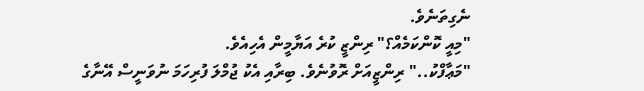ނެގިތަނެވެ.
"މިއީ ކޮންކަމެއް؟" ރިންޒީ ކުރެ އަޔާމީން އެހިއެވެ.
"މަޢާފްކު.." ރިންޒީއަށް ރޮވުނެވެ. ބިރާއި އެކު ޖުމްލަ ފުރިހަމަ ނުވަނީސް އޭނާގެ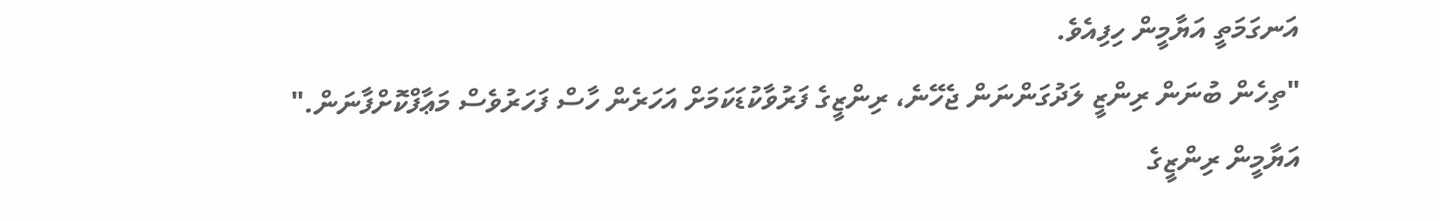އަނގަމަތީ އަޔާމީން ހިފިއެވެ.
"ތިހެން ބުނަން ރިންޒީ ލަދުގަންނަން ޖެހޭނެ، ރިންޒީގެ ފަރުވާކުޑަކަމަށް އަހަރެން ހާސް ފަހަރުވެސް މަޢާފްކޮށްފާނަން." އަޔާމީން ރިންޒީގެ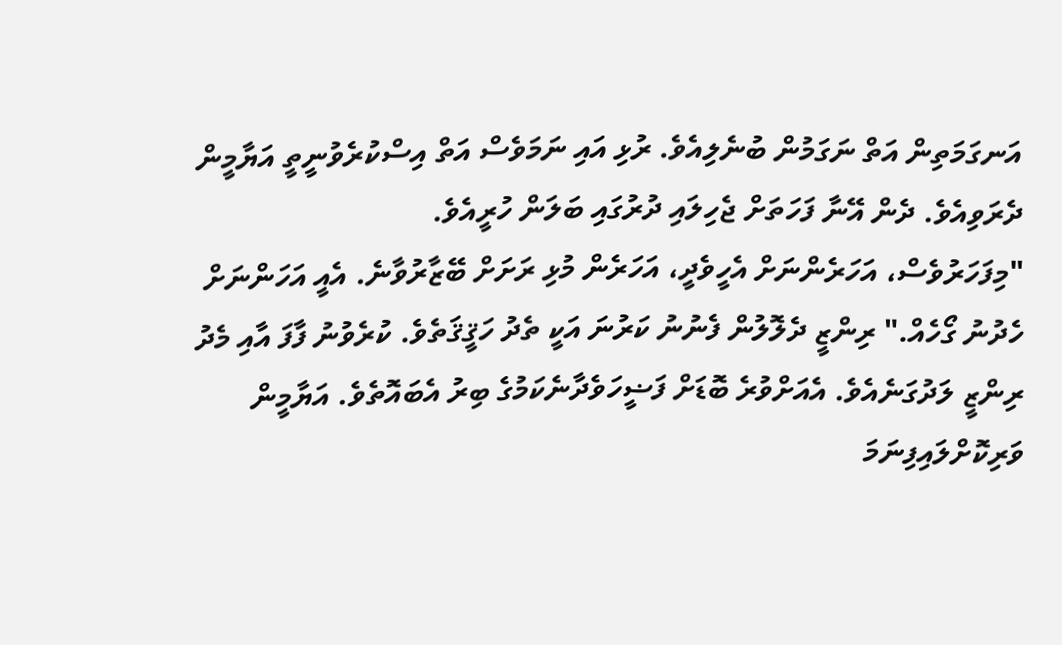އަނގަމަތިން އަތް ނަގަމުން ބުނެލިއެވެ. ރުޅި އައި ނަމަވެސް އަތް އިސްކުރެވުނީތީ އަޔާމީން ދެރަވިއެވެ. ދެން އޭނާ ފަހަތަށް ޖެހިލައި ދުރުގައި ބަލަން ހުރީއެވެ.
"މިފަހަރުވެސް، އަހަރެންނަށް އެހީވެދީ، އަހަރެން މުޅި ރަށަށް ބޭޒާރުވާނެ. އެއީ އަހަންނަށް ހެދުނު ގޯހެއް." ރިންޒީ ދެލޮލުން ފެނުނު ކަރުނަ އަކީ ތެދު ހަޤީޤަތެވެ. ކުރެވުނު ފާފަ އާއި މެދު ރިންޒީ ލަދުގަނެއެވެ. އެއަށްވުރެ ބޮޑަށް ފަޟީހަވެދާނެކަމުގެ ބިރު އެބައޮތެވެ. އަޔާމީން ވަރިކޮށްލައިފިނަމަ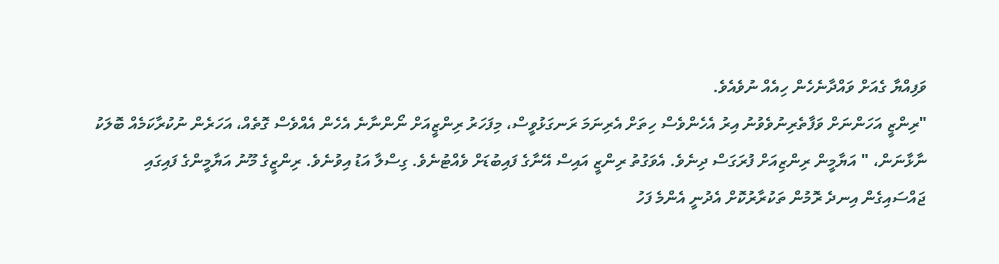ވަފިއްޔާ ގެއަށް ވައްދާނެހެން ހިއެއް ނުވެއެވެ.
"ރިންޒީ އަހަންނަށް ވަފާތެރިނުވެވުނު އިރު އެހެންވެސް ހިތަށް އެރިނަމަ ރަނގަޅުވީސް، މިފަހަރު ރިންޒީއަށް ނޯންނާނެ އެހެން އެއްވެސް ގޮތެއް، އަހަރެން ނުކުރާކަމެއް ބޮލަކު ނާޅާނަން، " އަޔާމީން ރިންޒިއަށް ފުރަގަސް ދިނެވެ. އެވަގުތު ރިންޒީ އައިސް އޭނާގެ ފައިބުޑަށް ވެއްޓުނެވެ. ގިސްލާ އަޑު އިވުނެވެ. ރިންޒީގެ މޫނު އަޔާމީންގެ ފައިގައި ޖައްސައިގެން އިނދެ ރޮމުން ތަކުރާރުކޮށް އެދުނީ އެންމެ ފަހު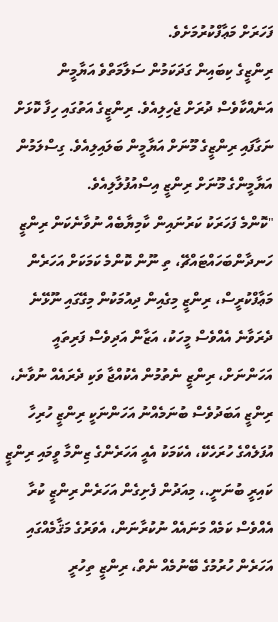ފަހަރަށް މަޢާފްކުރުމަށެވެ.
ރިންޒީގެ ކިބައިން ގަދަކަމުން ސަލާމަތްވެ އަޔާމީން އަނެއްކާވެސް ދުރަށް ޖެހިލިއެވެ. ރިންޒީގެ އަތުގައި ހިފާ ކޮޅަށް ނަގާފައި ރިންޒީގެ މޫނަށް އަޔާމީން ބަލައިލިއެވެ. ގިސްލަމުން އަޔާމީންގެ މޫނަށް ރިންޒީ އިސްއުފުލާލިއެވެ.
"ކޮންމެ ފަހަރަކު ކަރުނައިން ކާމިޔާބެއް ނުވާނެކަން ރިންޒީ ހަނދާންބަހައްޓައްޗޭ، ތި ނޫން ކޮންމެ ކަމަކަށް އަހަރެން މަޢާފްކުރީސް، ރިންޒީ މިގެއިން ދިއުމަކުން މިގޭގައި ނޫޅޭނެ ދެރަވާނެ އެއްވެސް މީހަކު، އަޒާން އަދިވެސް ފަރިތައީ އަހަންނަށް، ރިންޒީ ނެތުމުން އެކުއްޖާ ވަކި ދެރައެއް ނުވާނެ، ރިންޒީ އަބަދުވެސް ބުނަމެއްނު އަހަންނަކީ ރިންޒީ ހުރިހާ އުފަލެއްގެ ހުރަހެކޭ، އެކަމަކު އެއީ އަހަރެންގެ ޒިންމާ ވީމައި ރިންޒީ ކައިރީ ބުނަނީ.، މިއަދުން ފެށިގެން އަހަރެން ރިންޒީ ކުރާ އެއްވެސް ކަމެއް މަނައެއް ނުކުރާނަން، އެވަރުގެ މަޤާމެއްގައި އަހަރެން ހުރުމުގެ ބޭނުމެއް ނެތް، ރިންޒީ ތިހުރީ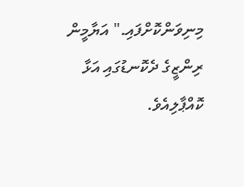މިނިވަންކޮށްފައި." އަޔާމީން ރިންޒީގެ ދެކޮނޑުގައި އަޅާ ކޮއްޕާލިއެވެ.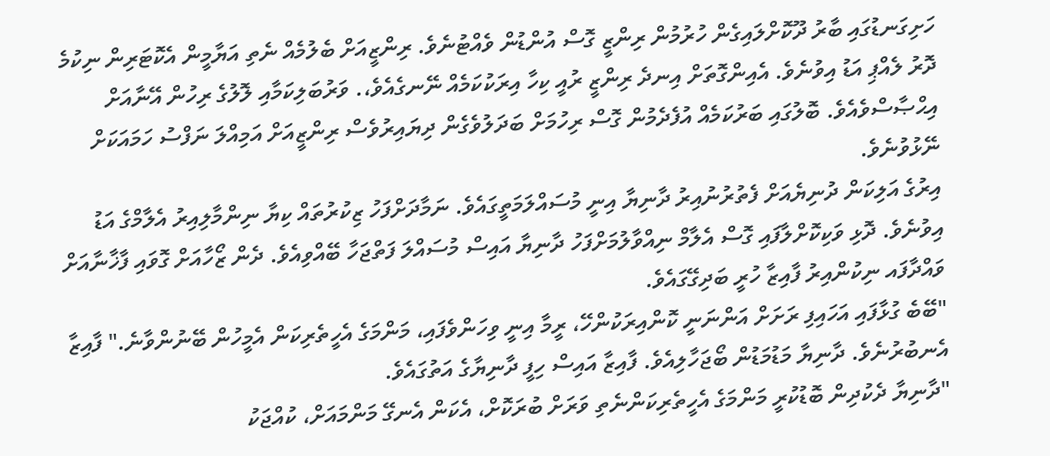ހަށިގަނޑުގައި ބާރު ދޫކޮށްލައިގެން ހުރުމުން ރިންޒީ ގޮސް އުންޑުން ވެއްޓުނެވެ. ރިންޒީއަށް ބެލުމެއް ނެތި އަޔާމީން އެކޮޓަރިން ނިކުމެ ދޮރު ލެއްޕި އަޑު އިވުނެވެ. އެއިންގޮތަށް އިނދެ ރިންޒީ ރުއީ ކިހާ އިރަކުކަމެއް ނޭނގެއެވެ،. ވަރުބަލިކަމާއި ލޮލުގެ ރިހުން އޭނާއަށް އިޙްޞާސްވެއެވެ. ބޮލުގައި ބަރުކަމެއް އުފެދެމުން ގޮސް ރިހުމަށް ބަދަލުވެގެން ދިޔައިރުވެސް ރިންޒީއަށް އަމިއްލަ ނަފްސު ހަމައަކަށް ނޭޅުވުނެވެ.
އިރުގެ އަލިކަން ދުނިޔެއަށް ފެތުރުނުއިރު ދާނިޔާ އިނީ މުސައްލަމަތީގައެވެ. ނަމާދަށްފަހު ޒިކުރުތައް ކިޔާ ނިންމާލިއިރު އެލާމްގެ އަޑު އިވުނެވެ. ދޮޅި ވަކިކޮށްލާފައި ގޮސް އެލާމް ނިއްވާލުމަށްފަހު ދާނިޔާ އައިސް މުސައްލަ ފަތްޖަހާ ބޭއްވިއެވެ. ދެން ޒޯހާއަށް ގޮވައި ފާޚާނާއަށް ވައްދާފައ ނިކުންއިރު ފާއިޒާ ހުރީ ބަދިގޭގައެވެ.
"ބޭބެ ގުޅާފައި އަހައިފި ރަށަށް އަންނަނީ ކޮންއިރަކުންހޭ، ރީމާ އިނީ ވިހަންވެފައި، މަންމަގެ އެހީތެރިކަން އެމީހުން ބޭނުންވާނެ." ފާއިޒާ އެނބުރުނެވެ. ދާނިޔާ މަޑުމަޑުން ބޯޖަހާލިއެވެ. ފާއިޒާ އައިސް ހިފީ ދާނިޔާގެ އަތުގައެވެ.
"ދާނިޔާ ދެކުދިން ބޮޑުކުރީ މަންމަގެ އެހީތެރިކަންނެތި ވަރަށް ބުރަކޮށް، އެކަން އެނގޭ މަންމައަށް، ކުއްޖަކު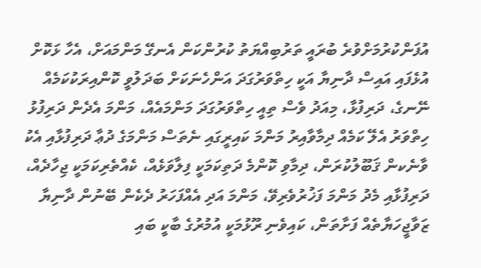އުފަންކުރުމަށްވުރެ ބުރައީ ތަރުބިއްޔަތު ކުރުންކަން އެނގޭ މަންމައަށް، އެހާ ޅަކޮށް އުޅެފައި އައިސް ދާނިޔާ އަކީ ހިތްވަރުގަދަ އަންހެނަކަށް ބަދަލުވީ ކޮންއިރަކުކަމެއް ނޭނގެ، ދަރިފުޅާ، މިއަދު ވެސް ތިއީ ހިތްވަރުގަދަ މަންމައެއް، މަންމަ އެދެން ދަރިފުޅު ހިތްވަރު އެލޭ ކަމެއް ދިމާވާއިރު މަންމަ ކައިރީގައި ނެތަސް މަންމަގެ ދުޢާ ދަރިފުޅާއި އެކު ވާނެކން ޤަބޫލުކުރަން، ދިމާވި ކޮންމެ ދަތިކަމަކީ ފިލާވަޅެއް، ކެއްތެރިކަމަކީ ޖިހާދެއް، ދަރިފުޅާއި މެދު މަންމަ ފަޚުރުވެރިވޭ، މަންމަ އަދި އެއްފަހަރު ދެކެން ބޭނުން ދާނިޔާ ޒަވާޖީހަޔާތެއް ފަށާތަން، ކައިވެނި ރޫޅުމަކީ އުމުރުގެ ބާކީ ބައި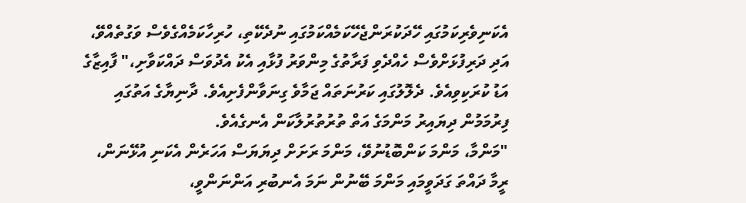އެކަނިވެރިކަމުގައި ހޭދަކުރަންޖެހޭކަމެއްކަމުގައި ނުދެކޭތި، ހުރިހާކަމެއްގެވެސް ވަގުތެއްވޭ، އަދި ދަރިފުޅަށްވެސް ހެއްދެވި ފަރާތުގެ މިންވަރު ފުޅާއި އެކު އެދުވަސް ދައްކަވާށި،" ފާއިޒާގެ އަޑު ކުރަކިވިއެވެ. ދެލޮލުގައި ކަރުނަތައް ޖަމާވެ ގިނަވާންފެށިއެވެ. ދާނިޔާގެ އަތުގައި ފިރުމަމުން ދިޔައިރު މަންމަގެ އަތް ތުރުތުރުލާކަން އެނގެއެވެ.
"މަންމާ، މަންމަ ކަންބޮޑުނުވޭ، މަންމަ ރަށަށް ދިޔަޔަސް އަހަރެން އެކަނި އުޅޭނަން، ރީމާ ދައްތަ ގަދަވީމައި މަންމަ ބޭނުން ނަމަ އެނބުރި އަންނަންވީ،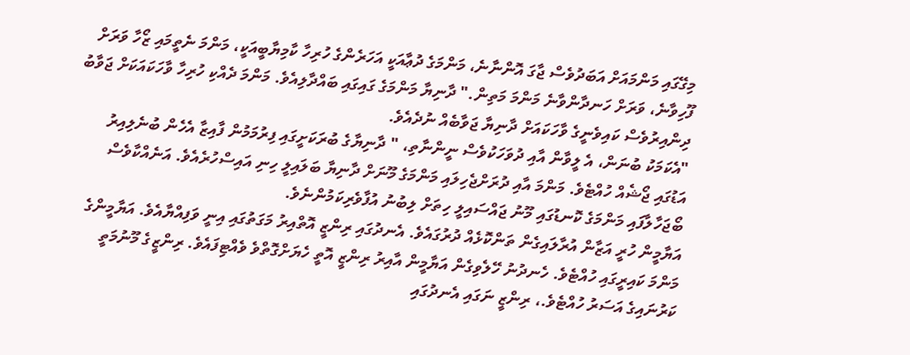މިގޭގައި މަންމައަށް އަބަދުވެސް ޖާގަ އޮންނާނެ، މަންމަގެ ދުޢާއަކީ އަހަރެންގެ ހުރިހާ ކާމިޔާބީއަކީ، މަންމަ ނެތީމައި ޒޯހާ ވަރަށް ފޫހިވާނެ، ވަރަށް ހަނދާންވާނެ މަންމަ މަތިން." ދާނިޔާ މަންމަގެ ގައިގައި ބައްދާލިއެވެ. މަންމަ ދެއްކި ހުރިހާ ވާހަކައަކަށް ޖަވާބު ދިންއިރުވެސް ކައިވެނީގެ ވާހަކައަށް ދާނިޔާ ޖަވާބެއް ނުދެއެވެ.
"އެކަމަކު ބުނަން، އެ ލީވާން އާއި ދުވަހަކުވެސް ނީންނާތި، " ދާނިޔާގެ ބުރަކަށީގައި ފިރުމަމުން ފާއިޒާ އެހެން ބުނެލިއިރު އަޑުގައި ޖޯޝެއް ހުއްޓެވެ. މަންމަ އާއި ދުރަށްޖެހިލައި މަންމަގެ މޫނަށް ދާނިޔާ ބަލައިލީ ހިނި އައިސްހުރެއެވެ. އަނެއްކާވެސް ބޯޖަހާލާފައި މަންމަގެ ކޮނޑުގައި މޫނު ޖައްސައިލީ ހިތަށް ލިބުނު އުފާވެރިކަމުންނެވެ.
އަޔާމީން ހުރީ އަޒާން އުރާލައިގެން ތަންކޮޅެއް ދުރުގައެވެ. އެނދުގައި ރިންޒީ އޮތްއިރު މަގަތުގައި އިނީ ވަފިއްޔާއެވެ. އަޔާމީންގެ މަންމަ ކައިރީގައި ހުއްޓެވެ. ހެނދުނު ހޭލެވިގެން އަޔާމީން އާއިރު ރިންޒީ އޮތީ ހެޔަށްގޮތްވެ ވެއްޓިފައެވެ. ރިންޒީގެ މޫނުމަތީ ކަރުނައިގެ އަސަރު ހުއްޓެވެ.، ރިންޒީ ނަގައި އެނދުގައި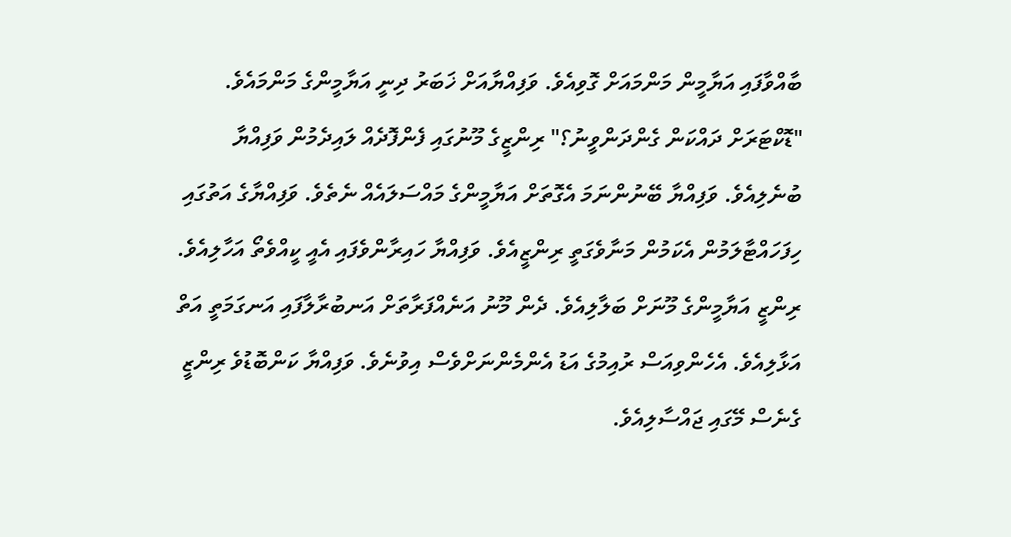ބާއްވާފައި އަޔާމީން މަންމައަށް ގޮވިއެވެ. ވަފިއްޔާއަށް ޚަބަރު ދިނީ އަޔާމީންގެ މަންމައެވެ.
"ޑޮކްޓަރަށް ދައްކަން ގެންދަންވީނު؟" ރިންޒީގެ މޫނުގައި ފެންފޮދެއް ލައިދެމުން ވަފިއްޔާ ބުނެލިއެވެ. ވަފިއްޔާ ބޭނުންނަމަ އެގޮތަށް އަޔާމީންގެ މައްސަލައެއް ނެތެވެ. ވަފިއްޔާގެ އަތުގައި ހިފަހައްޓާލަމުން އެކަމުން މަނާވެގަތީ ރިންޒީއެވެ. ވަފިއްޔާ ހައިރާންވެފައި އެއީ ކީއްވެތޯ އަހާލިއެވެ. ރިންޒީ އަޔާމީންގެ މޫނަށް ބަލާލިއެވެ. ދެން މޫނު އަނެއްފަރާތަށް އަނބުރާލާފައި އަނގަމަތީ އަތް އަޅާލިއެވެ. އެހެންވިއަސް ރުއިމުގެ އަޑު އެންމެންނަށްވެސް އިވުނެވެ. ވަފިއްޔާ ކަންބޮޑުވެ ރިންޒީ ގެނެސް މޭގައި ޖައްސާލިއެވެ.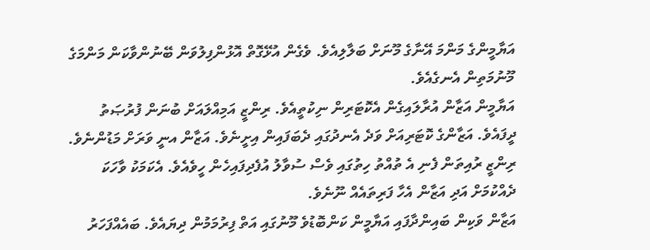އަޔާމީންގެ މަންމަ އޭނާގެ މޫނަށް ބަލާލިއެވެ. ވެގެން އުޅޭގޮތް އޮޅުންފިލުވަން ބޭނުންވާކަން މަންމަގެ މޫނުމަތިން އެނގެއެވެ.
އަޔާމީން އަޒާން އުރާލައިގެން އެކޮޓަރިން ނިކުތީއެވެ. ރިންޒީ އަމިއްލައަށް ބުނަން ފުރުޞަތު ދީފައެވެ. އަޒާންގެ ކޮޓަރިއަށް ވަދެ އެނދުގައި ދެބަފައިން އިށީނެވެ. އަޒާން އނީ ވަރަށް މަޑުންނެވެ. ރިންޒީ ރުއިތަން ފެނި އެ ތުއްތު ހިތުގައި ވެސް ސުވާލު އުފެދިފައިހެން ހީވެއެވެ. އެކަމަކު ވާހަކަ ދެއްކުމަށް އަދި އަޒާން އެހާ ފަރިތައެއް ނޫނެވެ.
އަޒާން ވަކިން ބައިންދާފައި އަޔާމީން ކަންބޮޑުވެ މޫނުގައި އަތް ފިރުމަމުން ދިޔައެވެ. ބައެއްފަހަރު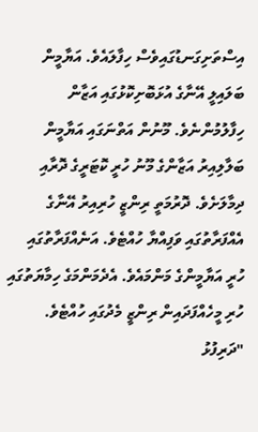އިސްތަށިގަނޑުގައިވެސް ހިފާލައެވެ. އަޔާމީން ބަލައިލީ އޭނާގެ އުޅަބޮށިކޮޅުގައި އަޒާން ހިފާލުމުންނެވެ. މޫނުން އަތްނަގައި އަޔާމީން ބަލާލިއިރު އަޒާންގެ މޫނު ހުރީ ކޮޓަރީގެ ދޮރާއި ދިމާލަށެވެ. ދޮރުމަތީ ރިންޒީ ހުރިއިރު އޭނާގެ އެއްފަރާތުގައި ވަފިއްޔާ ހުއްޓެވެ. އަނެއްފަރާތުގައި ހުރީ އަޔާމީންގެ މަންމައެވެ. އެދެމަންމަގެ ހިމާޔަތުގައި ހުރި މީހެއްފަދައިން ރިންޒީ މެދުގައި ހުއްޓެވެ.
"ދަރިފުޅު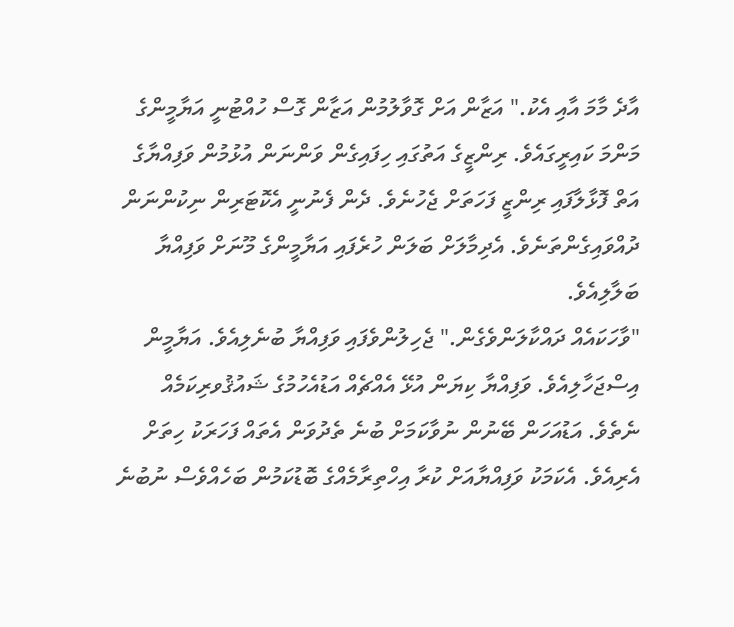އާދެ މާމަ އާއި އެކު." އަޒާން އަށް ގޮވާލުމުން އަޒާން ގޮސް ހުއްޓުނީ އަޔާމީންގެ މަންމަ ކައިރީގައެވެ. ރިންޒީގެ އަތުގައި ހިފައިގެން ވަންނަން އުޅުމުން ވަފިއްޔާގެ އަތް ފޮޅާލާފައި ރިންޒީ ފަހަތަށް ޖެހުނެވެ. ދެން ފެނުނީ އެކޮޓަރިން ނިކުންނަން ދުއްވައިގެންތަނެވެ. އެދިމާލަށް ބަލަން ހުރެފައި އަޔާމީންގެ މޫނަށް ވަފިއްޔާ ބަލާލިއެވެ.
"ވާހަކައެއް ދައްކާލަންވެގެން." ޖެހިލުންވެފައި ވަފިއްޔާ ބުނެލިއެވެ. އަޔާމީން އިސްޖަހާލިއެވެ. ވަފިއްޔާ ކިޔަން އުޅޭ އެއްޗެއް އަޑުއެހުމުގެ ޝައުޤުވރިކަމެއް ނެތެވެ. އަޑުއަހަން ބޭނުން ނުވާކަމަށް ބުނެ ތެދުވަން އެތައް ފަހަރަކު ހިތަށް އެރިއެވެ. އެކަމަކު ވަފިއްޔާއަށް ކުރާ އިހްތިރާމެއްގެ ބޮޑުކަމުން ބަހެއްވެސް ނުބުނެ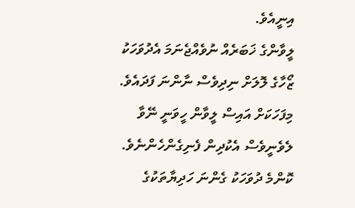އިނީއެވެ.
ލީވާންގެ ޚަބަރެއް ނުވެއްޖެނަމަ އެދުވަހަކު ޒޯހާގެ ލޮލަށް ނިދިވެސް ނާންނަ ފަދައެވެ. މިފަހަކަށް އައިސް ލީވާން ހީވަނީ ނޭވާ ލެވެނީވެސް އެކުދިން ފެނިގެންހެންނެވެ. ކޮންމެ ދުވަހަކު ގެންނަ ހަދިޔާތަކުގެ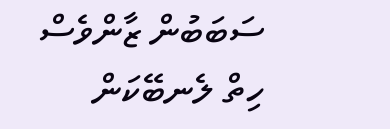ސަބަބުން ޒާންވެސް ހިތް ލެނބޭކަން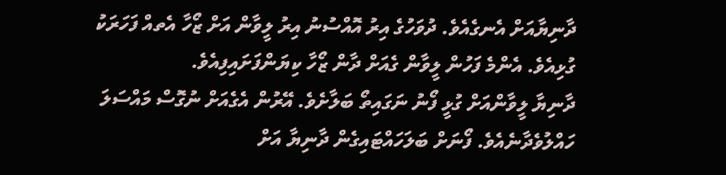ދާނިޔާއަށް އެނގެއެވެ. ދުވަހުގެ އިރު އޮއްސުނު އިރު ލީވާން އަށް ޒޯހާ އެތއް ފަހަރަކު ގުޅިއެވެ. އެންމެ ފަހުން ލީވާން ގެއަށް ދާން ޒޯހާ ކިޔަންފަށައިފިއެވެ.
ދާނިޔާ ލީވާންއަށް ގުޅީ ފޯނު ނަގައިތޯ ބަލާށެވެ. އޭރުން އެގެއަށް ނުގޮސް މައްސަލަ ހައްލުވެދާނެއެވެ. ފޯނަށް ބަލަހައްޓައިގެން ދާނިޔާ އަށް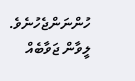ހުންނަންޖެހުނެވެ. ލީވާން ޖަވާބެއް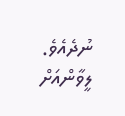ނުދެއެވެ. ލީވާންއަށް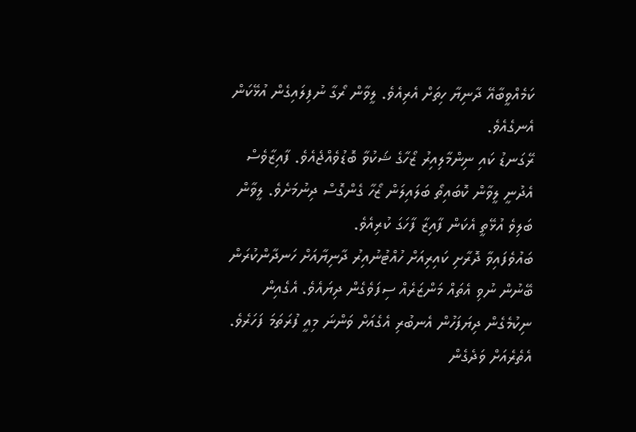ކަމެއްވީބާއޭ ދާނިޔާ ހިތަށް އެރިއެވެ. ލީވާން ރޯގާ ނުފިލައިގެން އުޅޭކަން އެނގެއެވެ.
ރޭގަނޑު ކައި ނިންމާލިއިރު ޒޯހާގެ ޝަކުވާ ބޮޑުވެއްޖެއެވެ. ފާއިޒާވެސް އެދުނީ ލީވާން ކޮބައިތޯ ބަލައިލަން ޒޯހާ ގެންގޮސް ދިނުމަށެވެ. ލީވާން ބަލިވެ އުޅޭތީ އެކަން ފާއިޒާ ފާހަގަ ކުރިއެވެ.
ބައުވެފައިވާ ދޮރާށި ކައިރިއަށް ހުއްޓުނުއިރު ދާނިޔާއަށް ހަނދާންކުރަން ބޭނުން ނުވި އެތައް މަންޒަރެއް ސިފަވެގެން ދިޔައެވެ. އެގެއިން ނިކުމެގެން ދިޔަފަހުން އެނބުރި އެގެއަށް ވަންނަ މިއީ ފުރަތަމަ ފަހަރެވެ. އެތެރެއަށް ވަދެގެން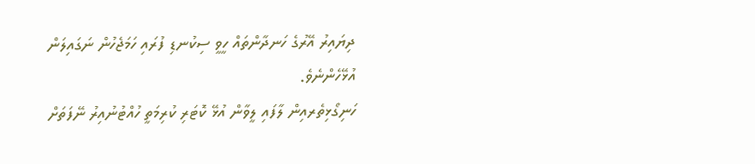ދިޔައިރު އޭރުގެ ހަނދާންތައް ހީވީ ސިކުނޑި ފުރައި ހަމަޖެހުން ނަގައިލަން އުޅޭހެންނެވެ.
ހަނިގޯޅިތެރއިން ލާފައި ލީވާން އުޅޭ ކޮޓަރި ކުރިމަތީ ހުއްޓުނުއިރު ނޭފަތަށް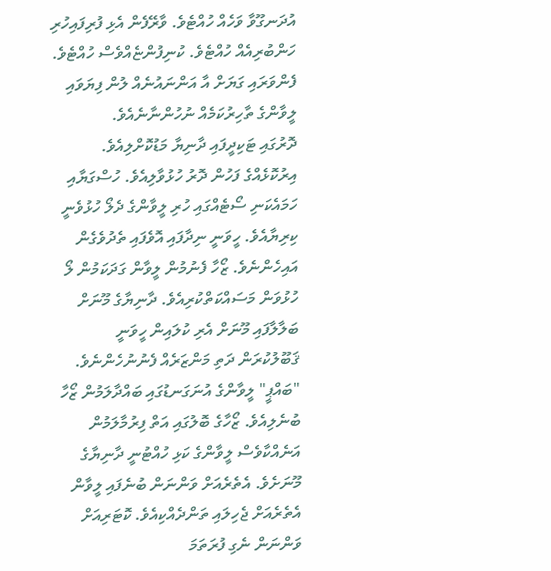އުދަނގޫވާ ވަހެއް ހުއްޓެވެ. ވާރޭފެން އެޅި ފުރިފައިހުރި ހަންބުރިއެއް ހުއްޓެވެ. ކުނިފުންޏެއްވެސް ހުއްޓެވެ. ފެންވަރައި ގަޔަށް އާ އަންނައުނެއް ލުން ފިޔަވައި ލީވާންގެ ތާހިރުކަމެއް ނުހުންނާނެއެވެ.
ދޮރުގައި ޓަކިދީފައި ދާނިޔާ މަޑުކޮށްލިއެވެ. އިރުކޮޅެއްގެ ފަހުން ދޮރު ހުޅުވާލިއެވެ. ހުސްގަޔާއި ހަމައެކަނި ސޯޓެއްގައި ހުރި ލީވާންގެ ދެލޯ ހުޅުވެނީ ކިރިޔާއެވެ. ހީވަނީ ނިދާފައި އޮވެފައި ތެދުވެގެން އައިހެންނެވެ. ޒޯހާ ފެނުމުން ލީވާން ގަދަކަމުން ލޯ ހުޅުވަން މަސައްކަތްކުރިއެވެ. ދާނިޔާގެ މޫނަށް ބަލާލާފައި މޫނަށް އެރި ކުލައިން ހީވަނީ ޤަބޫލުކުރަން ދަތި މަންޒަރެއް ފެނުނުހެންނެވެ.
"ބައްޕީ" ލީވާންގެ އުނަގަނޑުގައި ބައްދާލަމުން ޒޯހާ ބުނެލިއެވެ. ޒޯހާގެ ބޮލުގައި އަތް ފިރުމާލަމުން އަނެއްކާވެސް ލީވާންގެ ކަޅި ހުއްޓުނީ ދާނިޔާގެ މޫނަށެވެ. އެތެރެއަށް ވަންނަން ބުނެފައި ލީވާން އެތެރެއަށް ޖެހިލައި ތަންދެއްކިއެވެ. ކޮޓަރިއަށް ވަންނަން ނެގި ފުރަތަމަ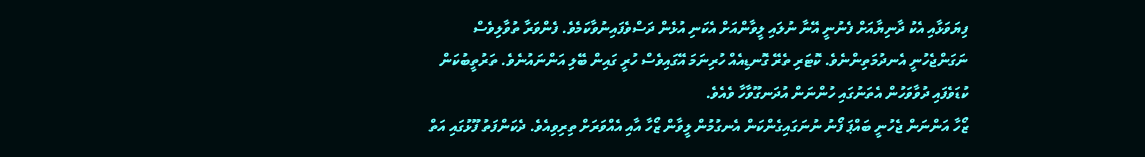ފިޔަވަޅާއި އެކު ދާނިޔާއަށް ފެނުނީ އޭނާ ނުލައި ލީވާންއަށް އެކަނި އުޅެން ދަސްވެފައިނުވާކަމެވެ. ފެންވަރާ ތުވާލިވެސް ނަގަންޖެހުނީ އެނދުމަތިންނެވެ. ކޮޓަރި ތެރޭ ގޮނޑިއެއް ހުރިނަމަ އޭގައިވެސް ހުރީ ގައިން ބޭލި އަންނައުނެވެ. ތަރުތީބުކަން ކުޑަވެފައި ދުވާވަހުން އެތަނުގައި ހުންނަން އުދަނގޫވާހާ ވެއެވެ.
ޒޯހާ އަންނަން ޖެހުނީ ބައްޕަ ފޯނު ނުނަގައިގެންކަން އެނގުމުން ލީވާން ޒޯހާ އާއި އެއްވަރަށް ތިރިވިއެވެ. ދެކަންފަތު ފޫޅުގައި އަތް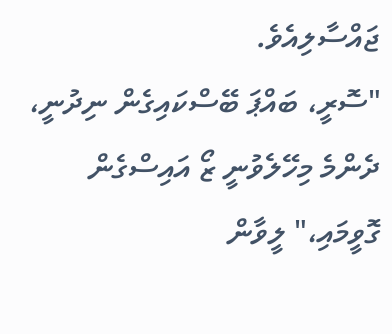ޖައްސާލިއެވެ.
"ސޮރީ، ބައްޕަ ބޭސްކައިގެން ނިދުނީ، ދެންމެ މިހޭލެވުނީ ޒޯ އައިސްގެން ގޮވީމައި،" ލީވާން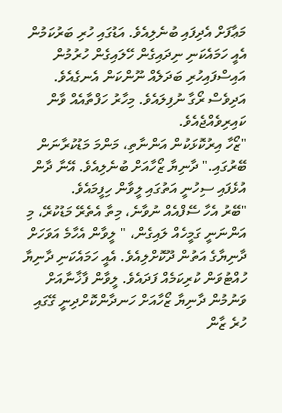މަޢާފަށް އެދިފައި ބުނެލިއެވެ. އަޑުގައި ހުރި ބަރުކަމުން އެއީ ހަމައެކަނި ނިދައިގެން ހޭލައިގެން ހުރުމުން އައިސްފައިހުރި ބަދަލެއް ނޫންކަން އެނގެއެވެ. އަދިވެސް ރޯގާ ނުފިލައެވެ. މިހާރު ހަފްތާއެއް ވާން ކައިރިވެއްޖެއެވެ.
"ޒޯހާ އިރުކޮޅަކުން އަންނާތި، މަންމަ މަޑުކުރާނަން ބޭރުގައި." ދާނިޔާ ޒޯހާއަށް ބުނެލިއެވެ. އޭނާ ދާން އުޅެފައި ސިހުނީ އަތުގައި ލީވާން ހިފީމައެވެ.
"ބޭރު އެހާ ސޭފްއެއް ނުވާނެ، މިތާ އެތެރޭ މަޑުކުރޭ، މި އަންނަނީ ގަމީހެއް ލައިގެން، " ލީވާން އެހާމެ އަވަހަށް ދާނިޔާގެ އަތުން ދޫކޮށްލިއެވެ. އެއީ ހަމައެކަނި ދާނިޔާ ހުއްޓުވަން ކުރިކަމެއް ފަދައެވެ. ލީވާން ފާޚާނާއަށް ވަނުމުން ދާނިޔާ ޒޯހާއަށް ހަނދާންކޮށްދިނީ ގޭގައި ހުރެ ޒާން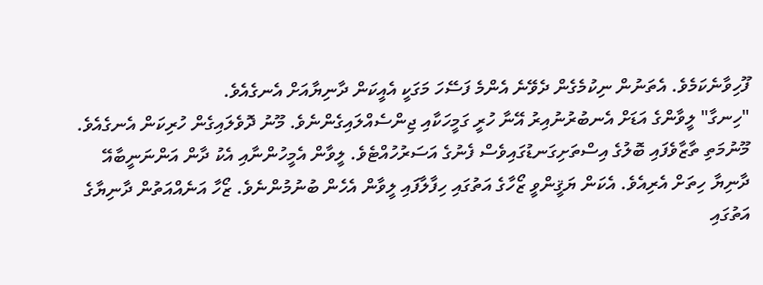ފޫހިވާނެކަމެވެ. އެތަނުން ނިކުމެގެން ދެވޭނެ އެންމެ ފަސޭހަ މަގަކީ އެއީކަން ދާނިޔާއަށް އެނގެއެވެ.
"ހިނގާ" ލީވާންގެ އަޑަށް އެނބުރުނުއިރު އޭނާ ހުރީ ގަމީހަކާއި ޖިންސެއްލައިގެންނެވެ. މޫނު ދޮވެލައިގެން ހުރިކަން އެނގެއެވެ. މޫނުމަތި ތާޒާވެފައި ބޮލުގެ އިސްތަށިގަނޑުގައިވެސް ފެނުގެ އަސަރުހުއްޓެވެ. ލީވާން އެމީހުންނާއި އެކު ދާން އަންނަނީބާއޭ ދާނިޔާ ހިތަށް އެރިއެވެ. އެކަން ޔަޤީންވީ ޒޯހާގެ އަތުގައި ހިފާލާފައި ލީވާން އެހެން ބުނުމުންނެވެ. ޒޯހާ އަނެއްއަތުން ދާނިޔާގެ އަތުގައި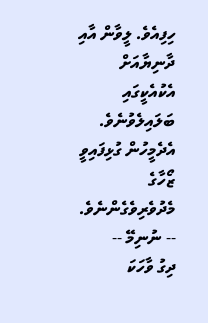ހިފިއެވެ. ލީވާން އާއި ދާނިޔާއަށް އެކުއެކީގައި ބަލައިލެވުނެވެ. އެދެމީހުން ގުޅިފައިވީ ޒޯހާގެ މެދުވެރިވެގެންނެވެ. -- ނުނިމޭ --
ދިގު ވާހަކަ